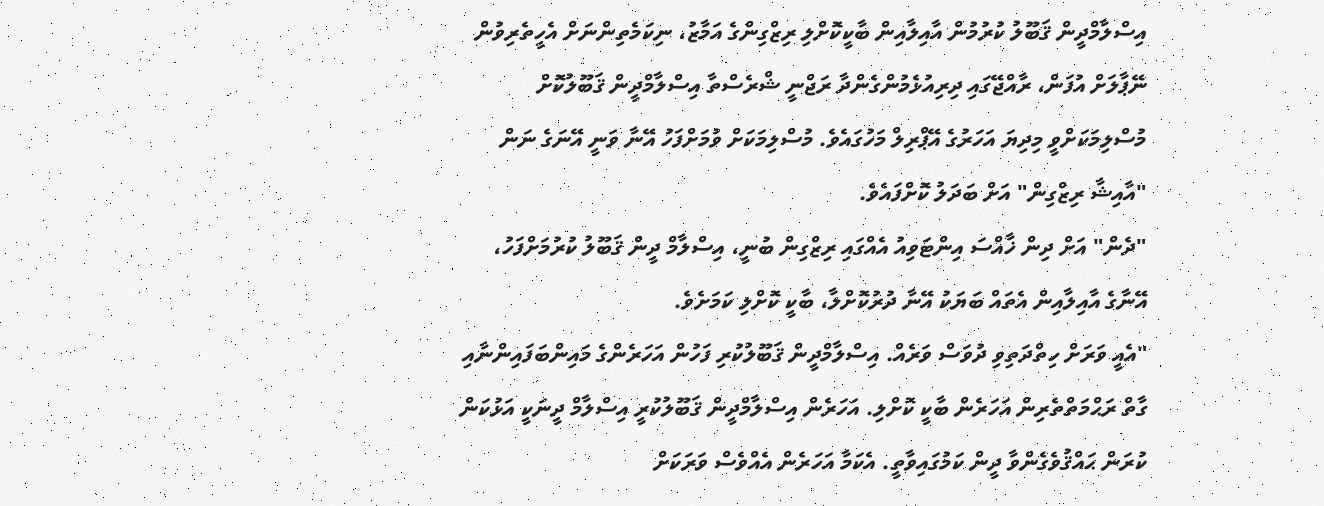އިސްލާމްދީން ޤަބޫލު ކުރުމުން އާއިލާއިން ބާކީކޮށްލި ރިޒްގިންގެ އަމާޒު، ނިކަމެތިންނަށް އެހީތެރިވުން
ނޭޕާލަށް އުފަން، ރާއްޖޭގައި ދިރިއުޅެމުންގެންދާ ރަޖްނީ ޝްރެސްތާ އިސްލާމްދީން ޤަބޫލުކޮށް މުސްލިމަކަށްވީ މިދިޔަ އަހަރުގެ އޭޕްރިލް މަހުގައެވެ. މުސްލިމަކަށް ވުމަށްފަހު އޭނާ ވަނީ އޭނަގެ ނަން "އާއިޝާ ރިޒްގިން" އަށް ބަދަލު ކޮށްފައެވެ.
"ދެން" އަށް ދިން ޚާއްސަ އިންޓަވިއު އެއްގައި ރިޒްގިން ބުނީ، އިސްލާމް ދީން ޤަބޫލު ކުރުމަށްފަހު، އޭނާގެ އާއިލާއިން އެތައް ބަޔަކު އޭނާ ދުރުކޮށްލާ، ބާކީ ކޮށްލި ކަމަށެވެ.
"އެއީ ވަރަށް ހިތްދަތިވި ދުވަސް ވަރެއް. އިސްލާމްދީން ޤަބޫލުކުރި ފަހުން އަހަރެންގެ މައިންބަފައިންނާއި ގާތް ރަޙްމަތްތެރިން އަހަރެން ބާކީ ކޮށްލި. އަހަރެން އިސްލާމްދީން ޤަބޫލުކުރީ އިސްލާމް ދީނަކީ އަޅުކަން ކުރަން ޙައްޤުވެގެންވާ ދީން ކަމުގައިވާތީ. އެކަމާ އަހަރެން އެއްވެސް ވަރަކަށް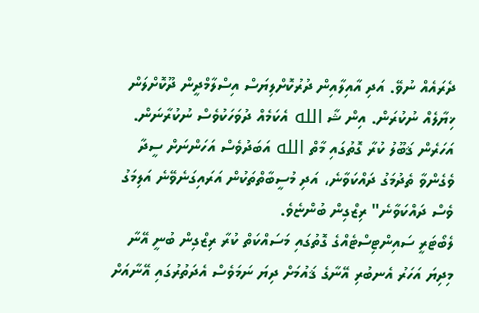ދެރައެއް ނުވޭ. އަދި އާއިލާއިން ދުރުކޮށްލިޔަސް އިސްލާމްދީން ދޫކޮށްލަން ޚިޔާލެއް ނުކުރަން. އިން ޝާ الله އެކަމެއް ދުވަހަކުވެސް ނުކުރާނަން. އަހަރެން ޤަބޫލު ކުރާ ގޮތުގައި މާތް الله އަބަދުވެސް އަހަންނަށް ސީދާ ވެގެންވާ ތެދުމަގު ދައްކަވާނެ، އަދި މުސީބާތްތަކުން އަރައިގަނެވޭނެ އަލިމަގު ވެސް ދައްކަވާނެ" ރިޒްގިން ބުންޏެވެ.
ލެބޯޓަރީ ސައިންޓިސްޓެއްގެ ގޮތުގައި މަސައްކަތް ކުރާ ރިޒްގިން ބުނީ އޭނާ މިދިޔަ އަހަރު އެނބުރި އޭނާގެ ޤައުމަށް ދިޔަ ނަމަވެސް އެދަތުރުގައި އޭނާއަށް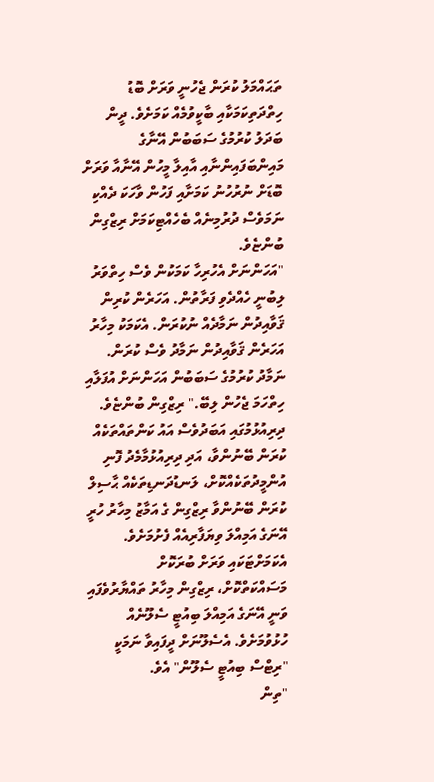ތަޙައްމަލު ކުރަން ޖެހުނީ ވަރަށް ބޮޑު ހިތްދަތިކަމަކާއި ބާކީވުމެއް ކަމަށެވެ. ދީން ބަދަލު ކުރުމުގެ ސަބަބުން އޭނާގެ މައިންބަފައިންނާއި އާއިލާ މީހުން އޭނާއާ ވަރަށް ބޮޑަށް ނުރުހުނު ކަމަށާއި ފަހުން ވާހަކަ ދެއްކި ނަމަވެސް ދުރުމިނެއް ބެހެއްޓިކަމަށް ރިޒްގިން ބުންޏެވެ.
"އަހަންނަށް އެހުރިހާ ކަމަކުން ވެސް ހިތްވަރު ލިބުނީ ހެއްދެވި ފަރާތުން. އަހަރެން ކުރިން ޤަވާއިދުން ނަމާދެއް ނުކުރަން. އެކަމަކު މިހާރު އަހަރެން ޤަވާއިދުން ނަމާދު ވެސް ކުރަން. ނަމާދު ކުރުމުގެ ސަބަބުން އަހަންނަށް އުފަލާއި ހިތްހަމަ ޖެހުން ލިބޭ." ރިޒްގިން ބުންޏެވެ.
ދިރިއުޅުމުގައި އަބަދުވެސް އައު ކަންތައްތަކެއް ކުރަން ބޭނުންވާ، އަދި ދިރިއުޅުމާމެދު ފޮނި އުންމީދުތަކެއްކޮށް، ލަނޑުދަނޑިތަކެއް ޙާސިލް ކުރަން ބޭނުންވާ ރިޒްގިން ގެ އަމާޒު މިހާރު ހުރީ އޭނަގެ އަމިއްލަ ވިޔަފާރިއެއް ފެށުމަށެވެ. އެކަމަށްޓަކައި ވަރަށް ބުރަކޮށް މަސައްކަތްކޮށް، ރިޒްގިން މިހާރު ތައްޔާރުވެފައި ވަނީ އޭނަގެ އަމިއްލަ ބިއުޓީ ސެލޫނެއް ހުޅުވުމަށެވެ. އެސެލޫނަށް ދީފައިވާ ނަމަކީ "ރިޓްސް ބިއުޓީ ސެލޫން" އެވެ.
"ތިން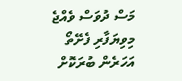މަސް ދުވަސް ވެއްޖެ މިވިޔަފާރި ފެށޭތޯ އަހަރެން ބުރަކޮށް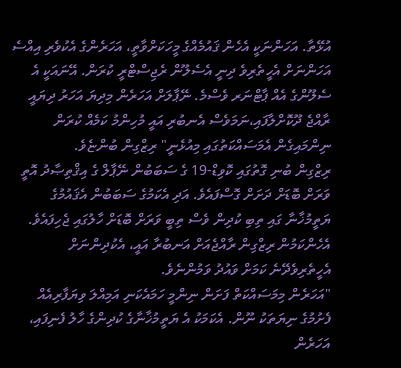އުޅޭތާ. އަހަންނަކީ އެހެން ޤައުމެއްގެ މީހަކަށްވާތީ، އަހަރެންގެ އެކުވެރި އިއްސެ އަހަންނަށް އެހީތެރިވެ ދިނީ އެސެލޫން ރެޖިސްޓްރީ ކުރަން. އޭނައަކީ އެ ސެލޫންގެ އެއް ޕާޓްނަރ ވެސްމެ. ނޭޕާލަށް އަހަރެން މިދިޔަ އަހަރު ދިޔައީ ރާއްޖެ ދޫކޮށްލާފައި،ނަމަވެސް އެނބުރި އައީ މުހިންމު ކަމެއް ކުރަން ނިންމައިގެން އެމަސައްކަތުގައި މިއުޅެނީ" ރިޒްގިން ބުންޏެވެ.
ރިޒްގިން ބުނި ގޮތުގައި ކޮވިޑް-19 ގެ ސަބަބުން ނޭޕާލް ގެ އިޤްތިޞާދު އޮތީ ވަރަށް ބޮޑަށް ދަށަށް ގޮސްފައެވެ. އަދި އެކަމުގެ ސަބަބުން އެޤައުމުގެ ޔަތީމުޚާނާ ގައި ތިބި ކުދިން ވެސް ތިބީ ވަރަށް ބޮޑަށް ހާލުގައި ޖެހިފައެވެ. އެހެންކަމުން ރިޒްގިން ރާއްޖެއަށް އަނބުރާ އައީ، އެކުދިންނަށް އެހީތެރިވެދޭނެ ކަމަށް ވައުދު ވަމުންނެވެ.
"އަހަރެން މިމަސައްކަތް ފަށަން ނިންމީ ހަމައެކަނި އަމިއްލަ ވިޔަފާރިއެއް ފެށުމުގެ ނިޔަތަކު ނޫން. އެކަމަކު އެ ޔަތީމުޚާނާގެ ކުދިންގެ ހާލު ފެނިފައި، އަހަރެން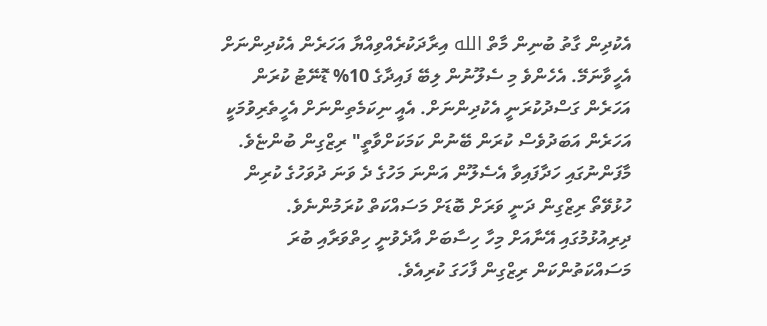އެކުދިން ގާތު ބުނިން މާތް الله އިރާދަކުރެއްވިއްޔާ އަހަރެން އެކުދިންނަށް އެހީވާނަމޭ. އެހެންވެ މި ސެލޫނުން ލިބޭ ފައިދާގެ 10% ޑޮނޭޓު ކުރަން އަހަރެން ގަސްދުކުރަނީ އެކުދިންނަށް. އެއީ ނިކަމެތިންނަށް އެހީތެރިވުމަކީ އަހަރެން އަބަދުވެސް ކުރަން ބޭނުން ކަމަކަށްވާތީ" ރިޒްގިން ބުންޏެވެ.
މާފަންނުގައި ހަދާފައިވާ އެސެލޫން އަންނަ މަހުގެ ދެ ވަނަ ދުވަހުގެ ކުރިން ހުޅުވޭތޯ ރިޒްގިން ދަނީ ވަރަށް ބޮޑަށް މަސައްކަތް ކުރަމުންނެވެ.
ދިރިއުޅުމުގައި އޭނާއަށް މިހާ ހިސާބަށް އާދެވުނީ ހިތްވަރާއި ބުރަ މަސައްކަތުންކަން ރިޒްގިން ފާހަގަ ކުރިއެވެ.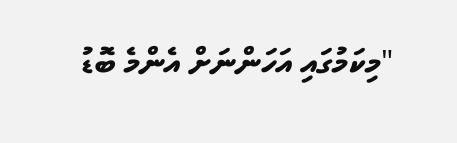"މިކަމުގައި އަހަންނަށް އެންމެ ބޮޑު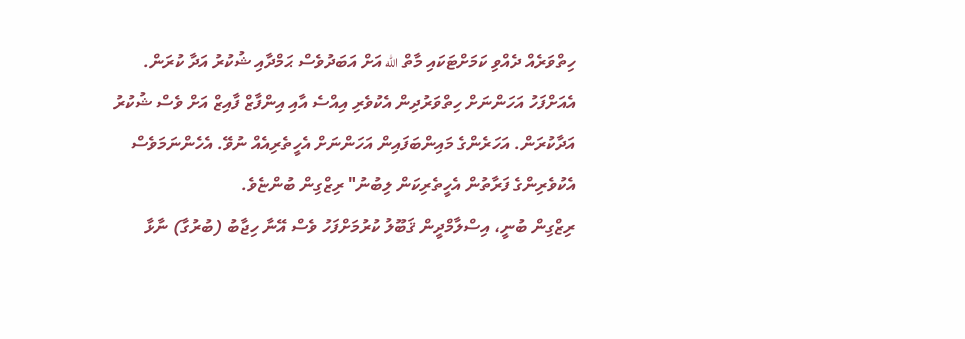ހިތްވަރެއް ދެއްވި ކަމަށްޓަކައި މާތް الله އަށް އަބަދުވެސް ޙަމްދާއި ޝުކުރު އަދާ ކުރަން. އެއަށްފަހު އަހަންނަށް ހިތްވަރުދިން އެކުވެރި އިއްސެ އާއި އިންފާޒް ފާއިޒް އަށް ވެސް ޝުކުރު އަދާކުރަން. އަހަރެންގެ މައިންބަފައިން އަހަންނަށް އެހީތެރިއެއް ނުވޭ. އެހެންނަމަވެސް އެކުވެރިންގެ ފަރާތުން އެހީތެރިކަން ލިބުނު" ރިޒްގިން ބުންޏެވެ.
ރިޒްގިން ބުނީ، އިސްލާމްދީން ޤަބޫލު ކުރުމަށްފަހު ވެސް އޭނާ ހިޖާބު (ބުރުގާ) ނާޅާ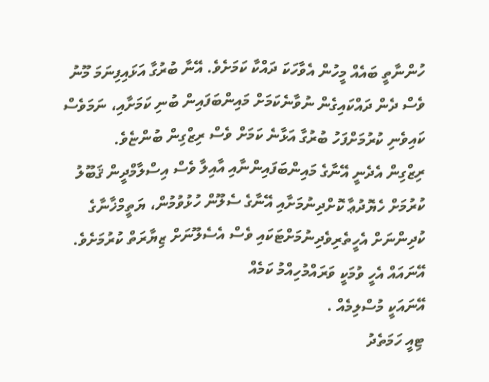ހުންނާތީ ބައެއް މީހުން އެވާހަކަ ދައްކާ ކަމަށެވެ. އޭނާ ބުރުގާ އަޅައިފިނަމަ މޫނު ވެސް ދެން ދައްކައިގެން ނުވާނެކަމަށް މައިންބަފައިން ބުނި ކަމަށާއި، ނަމަވެސް ކައިވެނި ކުރުމަށްފަހު ބުރުގާ އަޅާނެ ކަމަށް ވެސް ރިޒްގިން ބުންޏެވެ.
ރިޒްގިން އެދެނީ އޭނާގެ މައިންބަފައިންނާއި އާއިލާ ވެސް އިސްލާމްދީން ޤަބޫލު ކުރުމަށް ހެޔޮދުޢާ ކޮށްދިނުމަށާއި އޭނާގެ ސެލޫން ހުޅުވުމުން، ޔަތީމްޚާނާގެ ކުދިންނަށް އެހީތެރިވެދިނުމަށްޓަކައި ވެސް އެސެލޫނަށް ޒިޔާރަތް ކުރުމަށެވެ.
އޭނައައް އެހީ ވުމަކީ ވަރައްމުހިއްމު ކަމެއް
އޭނައަކީ މުސްލިމެއް .
ޓިއީ ހަމަތެދު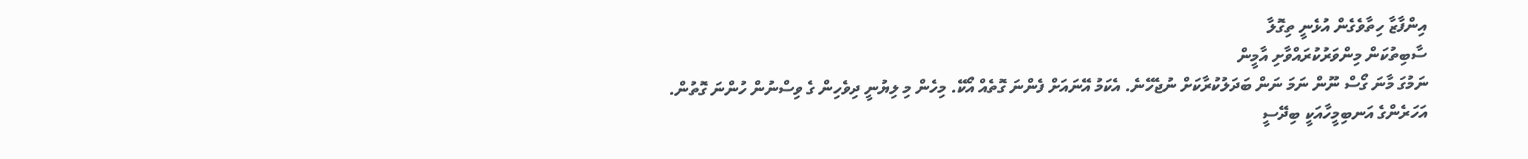އިންފާޒާ ހިތާވެގެން އުޅެނީ ތިގޮލާ
ސާބިތުކަން މިންވަރުކުރައްވާށި އާމީން
ނަމުގަ މާނަ ގޯސް ނޫން ނަމަ ނަން ބަދަލުކުރާކަށް ނުޖެހޭނެ. އެކަމު އޭނައަށް ފެންނަ ގޮތެއް އޯކޭ. މިހެން މި ލިޔުނީ ދިވެހިން ގެ ވިސްނުން ހުންނަ ގޮތުން. އަހަރެންގެ އަނބިމީހާއަކީ ބިދޭސީ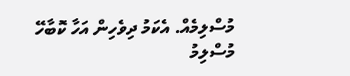މުސްލިމެއް. އެކަމު ދިވެހިން އަހާ ކޮބާހޭ މުސްލިމު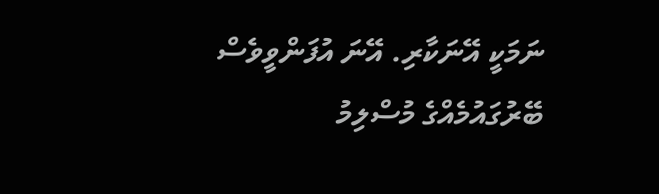ނަމަކީ އޭނަކާރި. އޭނަ އުފަންވީވެސް ބޭރުގައުމެއްގެ މުސްލިމު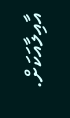އާއިލާއަކަށް.